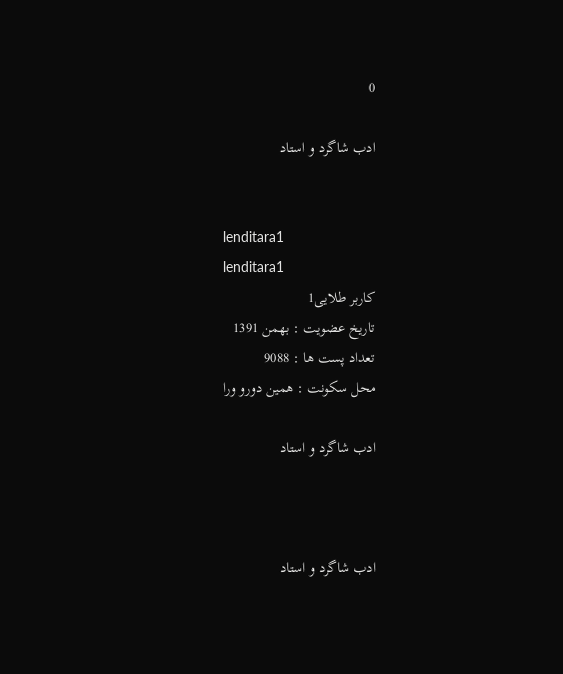0

ادب شاگرد و استاد


lenditara1
lenditara1
کاربر طلایی1
تاریخ عضویت : بهمن 1391
تعداد پست ها : 9088
محل سکونت : همین دورو ورا

ادب شاگرد و استاد



ادب شاگرد و استاد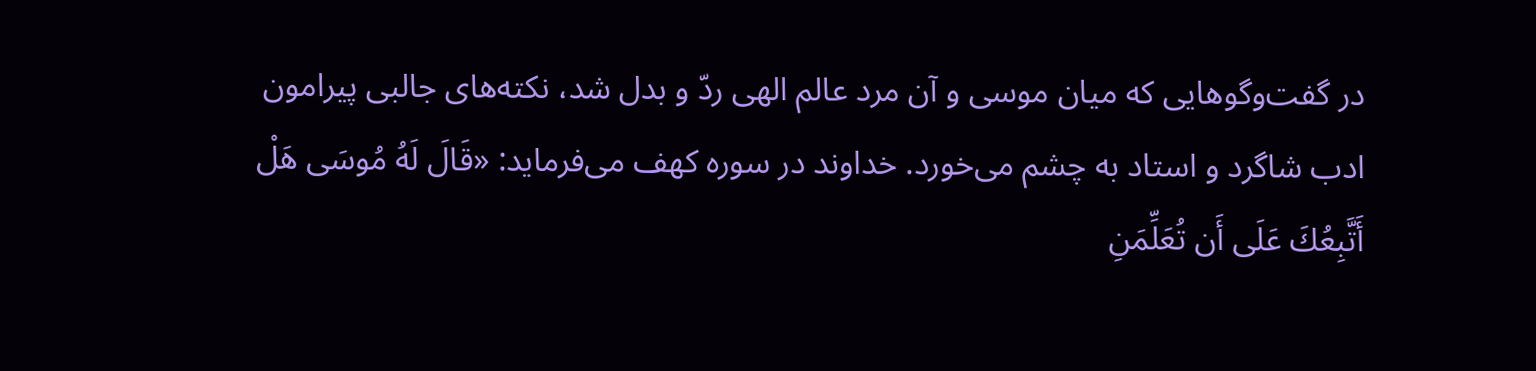در گفت‌وگوهایی که میان موسی و آن مرد عالم الهی ردّ و بدل شد، نکته‌های جالبی پیرامون ادب شاگرد و استاد به چشم می‌خورد. خداوند در سوره کهف می‌فرماید: «قَالَ لَهُ مُوسَی هَلْ أَتَّبِعُكَ عَلَی أَن تُعَلِّمَنِ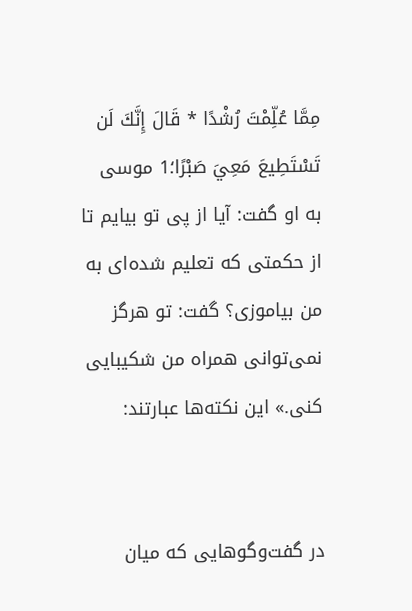مِمَّا عُلِّمْتَ رُشْدًا ٭ قَالَ إِنَّكَ لَن تَسْتَطِیعَ مَعِيَ صَبْرًا؛1 موسی به او گفت: آیا از پی تو بیایم تا از حکمتی که تعلیم شده‌ای به من بیاموزی؟ گفت: تو هرگز نمی‌توانی همراه من شکیبایی کنی.» این نکته‌ها عبارتند:


در گفت‌وگوهایی که میان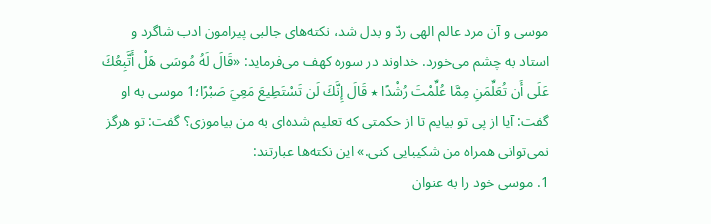موسی و آن مرد عالم الهی ردّ و بدل شد، نکته‌های جالبی پیرامون ادب شاگرد و استاد به چشم می‌خورد. خداوند در سوره کهف می‌فرماید: «قَالَ لَهُ مُوسَی هَلْ أَتَّبِعُكَ عَلَی أَن تُعَلِّمَنِ مِمَّا عُلِّمْتَ رُشْدًا ٭ قَالَ إِنَّكَ لَن تَسْتَطِیعَ مَعِيَ صَبْرًا؛1 موسی به او گفت: آیا از پی تو بیایم تا از حکمتی که تعلیم شده‌ای به من بیاموزی؟ گفت: تو هرگز نمی‌توانی همراه من شکیبایی کنی.» این نکته‌ها عبارتند:
1. موسی خود را به عنوان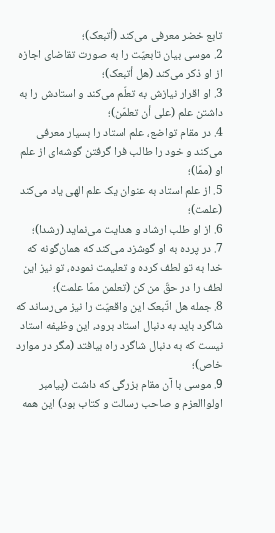تابع خضر معرفی می‌کند (أتبعک)؛
2. موسی بیان تابعيّت را به صورت تقاضای اجازه از او ذکر می‌کند (هل أتبعک)؛
3. او اقرار نیازش به تعلّم می‌کند و استادش را به داشتن علم (علی أن تعلمّن)؛
4. در مقام تواضع، علم استاد را بسیار معرفی می‌کند و خود را طالب فرا گرفتن گوشه‌ای از علم او (ممّا)؛
5. از علم استاد به عنوان یک علم الهی یاد می‌کند (علمت)؛
6. از او طلب ارشاد و هدایت می‌نماید (رشدا)؛
7. در پرده به او گوشزد می‌کند که همان‌گونه که خدا به تو لطف کرده و تعلیمت نموده، تو نیز این لطف را در حقّ من کن (تعلمن ممّا علمت)؛
8. جمله هل اتّبعک این واقعيّت را نیز می‌رساند که شاگرد باید به دنبال استاد برود، این وظیفه استاد نیست که به دنبال شاگرد راه بیافتد (مگر در موارد خاص)؛
9. موسی با آن مقام بزرگی که داشت (پیامبر اولواالعزم و صاحب رسالت و کتاب بود) این همه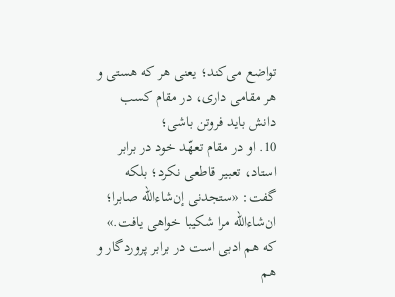تواضع می‌کند؛ یعنی هر که هستی و هر مقامی داری، در مقام کسب دانش باید فروتن باشی؛
10. او در مقام تعهّد خود در برابر استاد، تعبیر قاطعی نکرد؛ بلکه گفت: «ستجدنی إن‌شاء‌الله صابرا؛ ان‌شاء‌الله مرا شکیبا خواهی یافت.» که هم ادبی است در برابر پروردگار و هم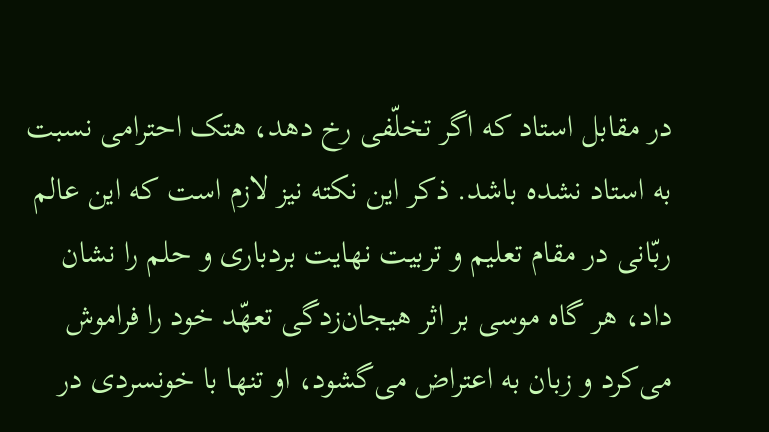در مقابل استاد که اگر تخلّفی رخ دهد، هتک احترامی نسبت به استاد نشده باشد. ذکر این نکته نیز لازم است که این عالم ربّانی در مقام تعلیم و تربیت نهایت بردباری و حلم را نشان داد، هر گاه موسی بر اثر هیجان‌زدگی تعهّد خود را فراموش می‌کرد و زبان به اعتراض می‌گشود، او تنها با خونسردی در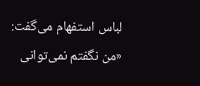لباس استفهام می‌گفت: «من نگفتم نمی‌توانی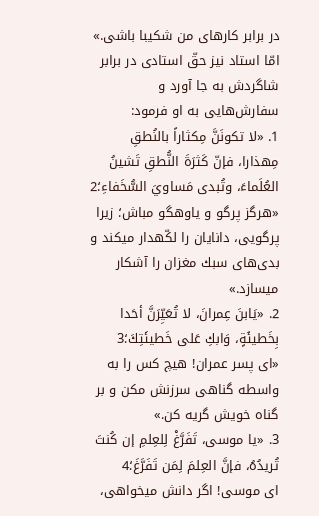در برابر کارهای من شکیبا باشی.» امّا استاد نیز حقّ استادی در برابر شاگردش به جا آورد و سفارش‌هایی به او فرمود:
1. «لا تكونَنَّ مِكثاراً بالنُطقِ مِهذارا، فإنّ كَثرَةَ النُّطقِ تَشینُ العُلَماءَ، وتُبدی مَساويَ السُّخَفاءِ؛2
«هرگز پرگو و یاوهگو مباش؛ زیرا پرگویی، دانایان را لكّهدار میكند و بدی‌های سبك مغزان را آشكار میسازد.»
2. «يَابنَ عِمرانَ، لا تُعَيِّرَنَّ أحَدا بِخَطیئَةٍ، وَابكِ عَلی خَطیئَتِكَ؛3
«ای پسر عمران! هیچ كس را به واسطه گناهی سرزنش مكن و بر گناه خویش گریه كن.»
3. «یا موسی، تَفَرَّغْ لِلعِلمِ إن كُنتَ تُریدُهُ، فإنَّ العِلمَ لِمَن تَفَرَّغَ؛4
ای موسی! اگر دانش میخواهی،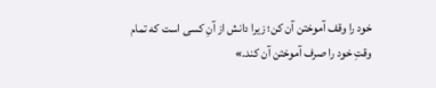خود را وقف آموختن آن كن؛ زیرا دانش از آنِ كسی است كه تمام وقتِ خود را صرف آموختن آن كند.»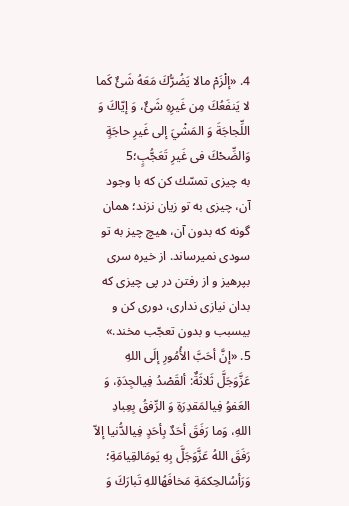4. «إلْزَمْ مالا يَضُرُّكَ مَعَهُ شَئٌ كَما لا يَنفَعُكَ مِن غَیرِهِ شَئٌ، وَ إيّاكَ وَ اللِّجاجَةَ وَ المَشْيَ إلی غَیرِ حاجَةٍ وَالضِّحْكَ فی غَیرِ تَعَجُّبٍ؛5
به چیزی تمسّك كن كه با وجود آن، چیزی به تو زیان نزند؛ همان گونه كه بدون آن، هیچ چیز به تو سودی نمیرساند. از خیره سری بپرهیز و از رفتن در پی چیزی كه بدان نیازی نداری، دوری كن و بیسبب و بدون تعجّب مخند.»
5. «إنَّ أحَبَّ الأُمُورِ إلَی اللهِ عَزَّوَجَلَّ ثَلاثَةٌ: ألقَصْدُ فِیالجِدَةِ، وَ العَفوُ فِیالمَقدِرَةِ وَ الرِّفقُ بِعِبادِ اللهِ، وَما رَفَقَ أحَدٌ بِأحَدٍ فِیالدُّنیا إلاّ رَفَقَ اللهُ عَزَّوَجَلَّ بِهِ يَومَالقِیامَةِ؛ وَرَأسُالحِكمَةِ مَخافَهُاللهِ تَبارَكَ وَ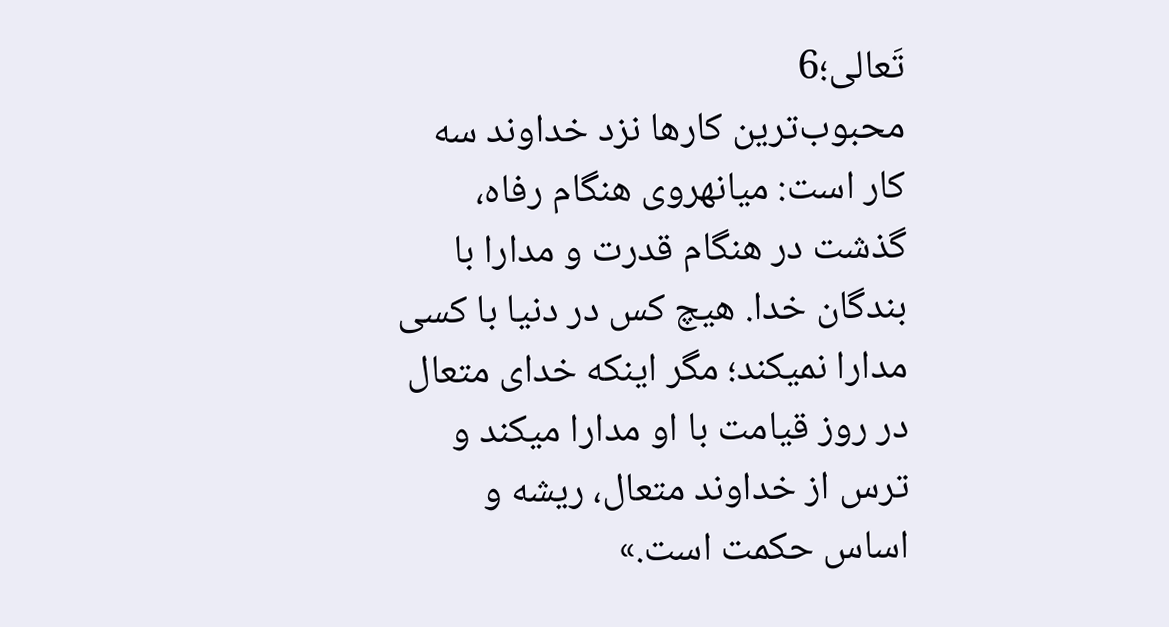تَعالی؛6
محبوب‌ترین كارها نزد خداوند سه كار است: میانهروی هنگام رفاه، گذشت در هنگام قدرت و مدارا با بندگان خدا. هیچ كس در دنیا با كسی مدارا نمیكند؛ مگر اینكه خدای متعال در روز قیامت با او مدارا میكند و ترس از خداوند متعال، ریشه و اساس حكمت است.»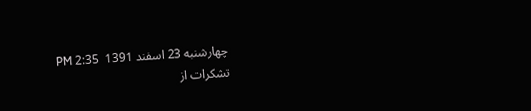چهارشنبه 23 اسفند 1391  2:35 PM
تشکرات از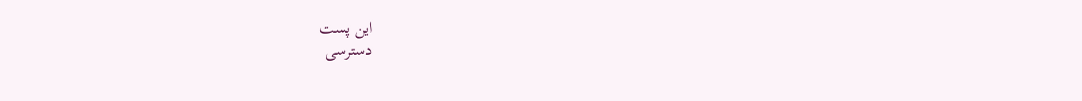این پست
دسترسی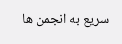سریع به انجمن ها